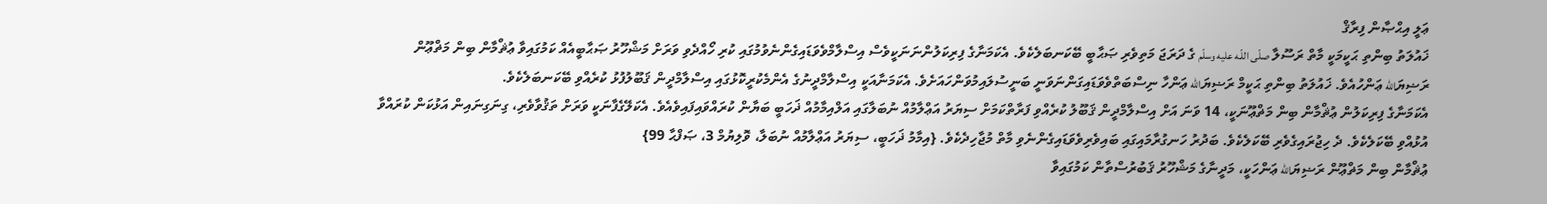ޢަލީ އިޙްޞާން ފިރާޤް
ޚައުލަތު ބިންތި ޙަކީމަކީ މާތް ރަސޫލާ صلّى اللّـه عليه وسلّم ގެ ދަރަޖަ މަތިވެރި ޞަޙާބީ ބޭކަނބަލެކެވެ. އެކަމަނާގެ ފިރިކަލުންނަނަކީވެސް އިސްލާމްވެވަޑައިގެންނެވުމުގައި ކުރި ހޯއްދެވި ވަރަށް މަޝްހޫރު ޞަޙާބީއެއް ކަމުގައިވާ ޢުޘްމާން ބިން މަޡްޢޫން ރަޟިޔަالله ޢަންހުއެވެ. ޚައުލަތު ބިންތި ޙަކީމް ރަޟިޔަالله ޢަންހާ ނިސްބަތްވެވަޑައިގަންނަވަނީ ބަނީސުލައިމުވަންހައަށެވެ. އެކަމަނާއަކީ އިސްލާމްދީނުގެ އެންމެކުރީކޮޅުގައި އިސްލާމްދީން ޤަބޫލުފުޅު ކުރެއްވި ބޭކަނބަލެކެވެ.
އެކަމަނާގެ ފިރިކަލުން ޢުޘްމާން ބިން މަޡްޢޫނަކީ، 14 ވަނަ އަށް އިސްލާމްދީން ޤަބޫލު ކުރެއްވި ފަރާތްކަމަށް ސިޔަރު އަޢްލާމުއް ނުބަލާގައި އަލްއިމާމުއް ޛަހަބީ ބަޔާން ކުރައްވައިފައިވެއެވެ. އެކަލޭގެފާނަކީ ވަރަށް ތަޤުވާވެރި، ގިނަގިނައިން އަޅުކަން ކުރައްވާ އުޅުއްވި ބޭކަލެކެވެ. ދެ ހިޖުރައިގެވެރި ބޭކަލެކެވެ. ބަދުރު ހަނގުރާމައިގައި ބައިވެރިވެވަޑައިގެންނެވި މާތް މުޖާހިދެކެވެ. {އިމާމު ޛަހަބީ، ސިޔަރު އަޢްލާމުއް ނުބަލާ، ވޮލިޔުމް 3، ޞަފްޙާ 99}
ޢުޘްމާން ބިން މަޡްޢޫން ރަޟިޔަالله ޢަންހަކީ، މަދީނާގެ މަޝްހޫރު ޤަބުރުސްތާން ކަމުގައިވާ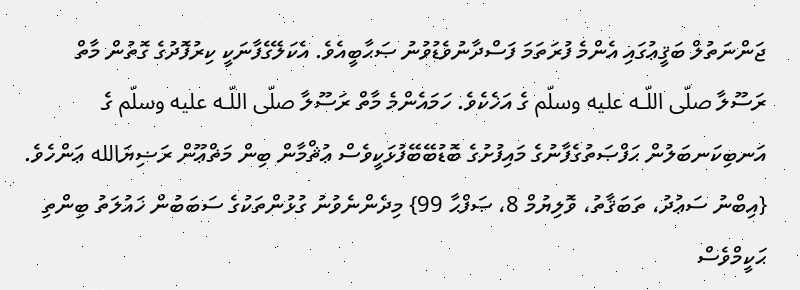ޖަންނަތުލް ބަޤީޢުގައި އެންމެ ފުރަތަމަ ފަސްދާނުވެޑުވުނު ޞަޙާބީއެވެ. އެކަލޭގެފާނަކީ ކިރުފޮދުގެ ގޮތުން މާތް ރަސޫލާ صلّى اللّـه عليه وسلّم ގެ އަޚެކެވެ. ހަމައެންމެ މާތް ރަސޫލާ صلّى اللّـه عليه وسلّم ގެ އަނބިކަނބަލުން ޙަފްޞަތުގެފާނުގެ މައިފުށުގެ ބޮޑުބޭބޭފުޅަކީވެސް ޢުޘްމާން ބިން މަޡްޢޫން ރަޟިޔަالله ޢަންހެވެ. {އިބްނު ސަޢުދު، ތަބަޤާތު، ވޮލިޔުމް 8، ޞަފްޙާ 99} މިދެންނެވުނު ގުޅުންތަކުގެ ސަބަބުން ޚައުލަތު ބިންތި ޙަކީމްވެސް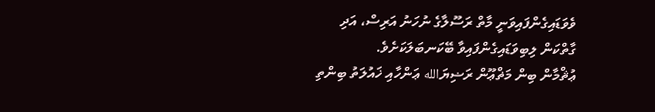ވެވަޑައިގެންފައިވަނީ މާތް ރަސޫލާގެ ނުހަނު އަރިސް، އަދި ގާތްކަން ލިބިވަޑައިގެންފައިވާ ބޭކަނބަލަކަށެވެ.
ޢުޘްމާން ބިން މަޡްޢޫން ރަޟިޔަالله ޢަންހާއި ޚައުލަތު ބިންތި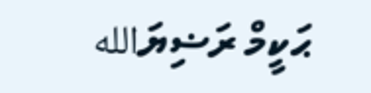ޙަކީމް ރަޟިޔަالله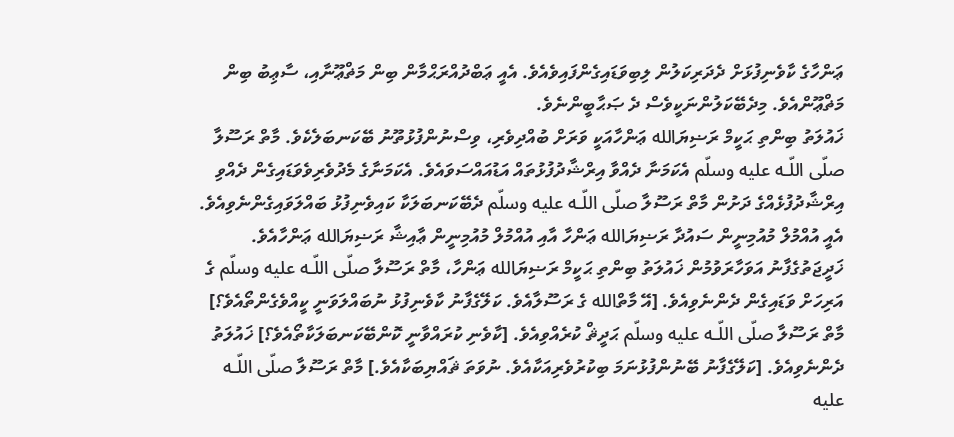ޢަންހާގެ ކާވެނިފުޅަށް ދެދަރިކަލުން ލިބިވަޑައިގެންފައިވެއެވެ. އެއީ ޢަބްދުއްރަޙްމާން ބިން މަޡްޢޫނާއި، ސާޢިބު ބިން މަޡްޢޫންއެވެ. މިދެބޭކަލުންނަކީވެސް ދެ ޞަޙާބީންނެވެ.
ޚައުލަތު ބިންތި ޙަކީމް ރަޟިޔަالله ޢަންހާއަކީ ވަރަށް ބުއްދިވެރި، ވިސްނުންފުޅުތޫނު ބޭކަނބަލެކެވެ. މާތް ރަސޫލާ صلّى اللّـه عليه وسلّم އެކަމަނާ ދެއްވާ އިރްޝާދުފުޅުތައް އަޑުއައްސަވައެވެ. އެކަމަނާގެ މެދުވެރިވެވަޑައިގެން ދެއްވި އިރްޝާދުފުޅެއްގެ ދަށުން މާތް ރަސޫލާ صلّى اللّـه عليه وسلّم ދެބޭކަނބަލަކާ ކައިވެނިފުޅު ބައްލަވައިގެންނެވިއެވެ. އެއީ އުއްމުލް މުއުމިނީން ސައުދާ ރަޟިޔަالله ޢަންހާ އާއި އުއްމުލް މުއުމިނީން ޢާއިޝާ ރަޟިޔަالله ޢަންހާއެވެ.
ޚަދީޖަތުގެފާނު އަވަހާރަވުމުން ޚައުލަތު ބިންތި ޙަކީމް ރަޟިޔަالله ޢަންހާ، މާތް ރަސޫލާ صلّى اللّـه عليه وسلّم ގެ އަރިހަށް ވަޑައިގެން ދެންނެވިއެވެ. [އޭ މާތްالله ގެ ރަސޫލާއެވެ. ކަލޭގެފާނު ކާވެނިފުޅު ނުބައްލަވަނީ ކީއްވެގެންތޯއެވެ؟] މާތް ރަސޫލާ صلّى اللّـه عليه وسلّم ޙަދީޘް ކުރެއްވިއެވެ. [ކާވެނި ކުރައްވާނީ ކޮންބޭކަނބަލަކާތޯއެވެ؟] ޚައުލަތު ދެންނެވިއެވެ. [ކަލޭގެފާނު ބޭނުންފުޅުނަމަ ބިކުރުވެރިއަކާއެވެ. ނުވަތަ ޘައްޔިބަކާއެވެ.] މާތް ރަސޫލާ صلّى اللّـه عليه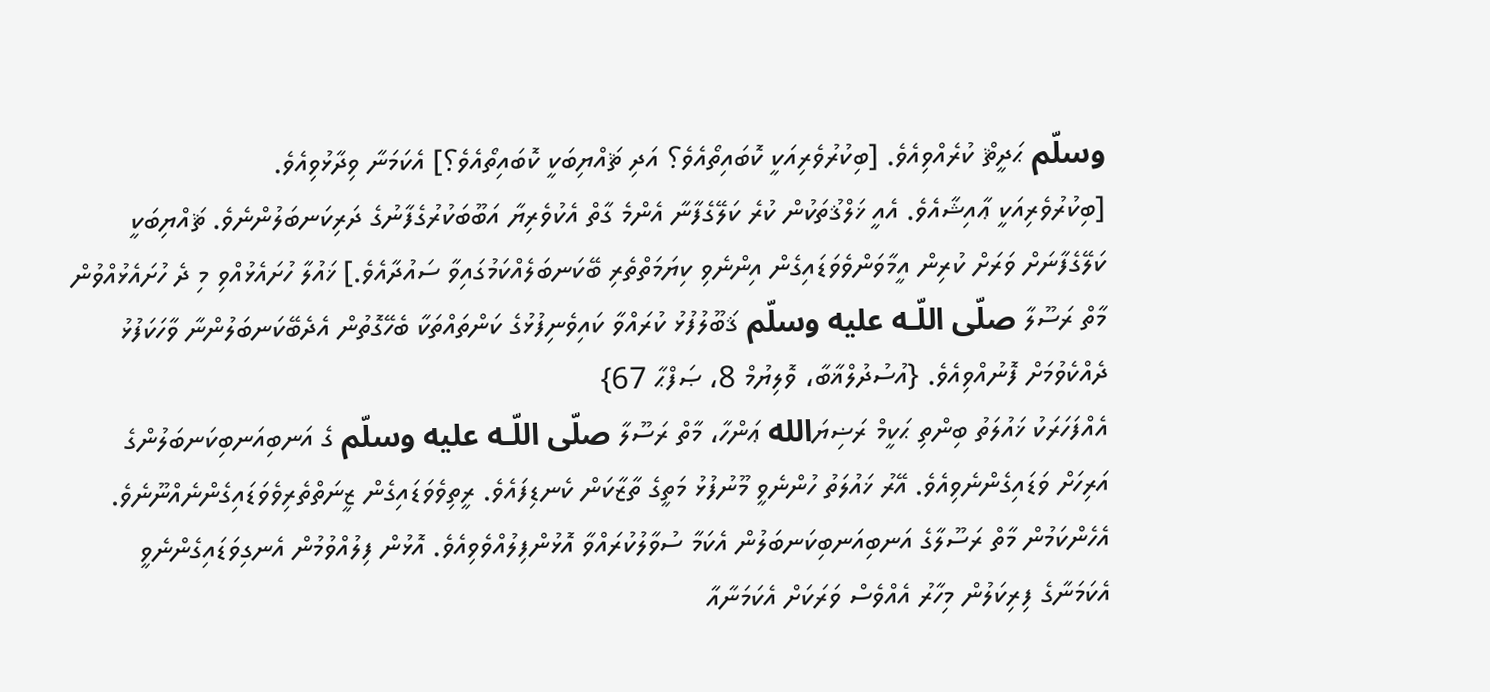وسلّم ޙަދީޘް ކުރެއްވިއެވެ. [ބިކުރުވެރިއަކީ ކޮބައިތޯއެވެ؟ އަދި ޘައްޔިބަކީ ކޮބައިތޯއެވެ؟] އެކަމަނާ ވިދާޅުވިއެވެ.
[ބިކުރުވެރިއަކީ ޢާއިޝާއެވެ. އެއީ ޚަލްޤުތަކުން ކުރެ ކަލޭގެފާނާ އެންމެ ގާތް އެކުވެރިޔާ އަބޫބަކުރުގެފާނުގެ ދަރިކަނބަލުންނެވެ. ޘައްޔިބަކީ ކަލޭގެފާނަށް ވަރަށް ކުރިން އީމާވަންވެވަޑައިގެން އިންނެވި ކިޔަމަތްތެރި ބޭކަނބަލެއްކަމުގައިވާ ސައުދާއެވެ.] ޚައުލާ ހުށައެޅުއްވި މި ދެ ހުށައެޅުއްވުން މާތް ރަސޫލާ صلّى اللّـه عليه وسلّم ޤަބޫލުފުޅު ކުރައްވާ ކައިވެނިފުޅުގެ ކަންތައްތަކާ ބެހޭގޮތުން އެދެބޭކަނބަލުންނާ ވާހަކަފުޅު ދެއްކެވުމަށް ފޮނުއްވިއެވެ. {އުސުދުލްޣާބާ، ވޮލިޔުމް 8، ޞަފްޙާ 67}
އެއްފަހަރަކު ޚައުލަތު ބިންތި ޙަކީމް ރަޟިޔަالله ޢަންހާ، މާތް ރަސޫލާ صلّى اللّـه عليه وسلّم ގެ އަނބިއަނބިކަނބަލުންގެ އަރިހަށް ވަޑައިގެންނެވިއެވެ. އޭރު ޚައުލަތު ހުންނެވީ މޫނުފުޅު މަތީގެ ތާޒާކަން ކެނޑިފައެވެ. ރީތިވެވަޑައިގެން ޒީނަތްތެރިވެވަޑައިގެންނެއްނޫނެވެ. އެހެންކަމުން މާތް ރަސޫލާގެ އަނބިއަނބިކަނބަލުން އެކަމާ ސުވާލުކުރައްވާ އޮޅުންފިލުއްވެވިއެވެ. އޮޅުން ފިލުއްވުމުން އެނގިވަޑައިގެންނެވީ އެކަމަނާގެ ފިރިކަލުން މިހާރު އެއްވެސް ވަރަކަށް އެކަމަނާއާ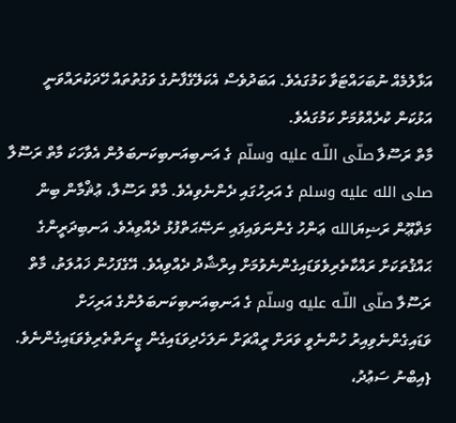އަޅާލުމެއް ނުބަހައްޓަވާ ކަމުގައެވެ. އަބަދުވެސް އެކަލޭގެފާނުގެ ވަގުތުތައް ހޭދަކުރައްވަނީ އަޅުކަން ކުރެއްވުމަށް ކަމުގައެވެ.
މާތް ރަސޫލާ صلّى اللّـه عليه وسلّم ގެ އަނބިއަނބިކަނބަލުން އެވާހަކަ މާތް ރަސޫލާ صلى الله عليه وسلم ގެ އަރިހުގައި ދެންނެވިއެވެ. މާތް ރަސޫލާ، ޢުޘްމާން ބިން މަޡްޢޫން ރަޟިޔަالله ޢަންހު ގެންނަވައިފައި ނަޞޭޙަތްފުޅު ދެއްވިއެވެ. އަނބިދަރީންގެ ޙައްޤުތަކަށް ރައްކާތެރިވެވަޑައިގެންނެވުމަށް އިރްޝާދު ދެއްވިއެވެ. އޭގެފަހުން ޚައުލަތު، މާތް ރަސޫލާ صلّى اللّـه عليه وسلّم ގެ އަނބިއަނބިކަނބަލުންގެ އަރިހަށް ވަޑައިގެންނެވިއިރު ހުންނެވީ ވަރަށް ރީއްޗަށް ނަލަހެދިވަޑައިގެން ޒީނަތްތެރިވެވަޑައިގެންނެވެ.
{އިބްނު ސަޢުދު،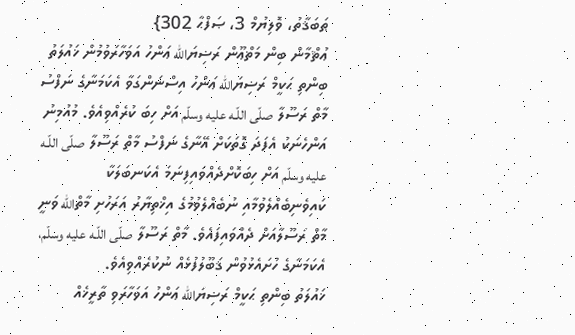ޠަބަޤާތު، ވޮލިޔުމް 3، ޞަފްޙާ 302}
ޢުޘްމާން ބިން މަޡްޢޫން ރަޟިޔަالله ޢަންހު އަވަހާރަވުމުން ޚައުލަތު ބިންތި ޙަކީމް ރަޟިޔަالله ޢަންހު އިސްނަންގަވާ އެކަމަނާގެ ނަފްސު މާތް ރަސޫލާ صلّى اللّـه عليه وسلّم އަށް ހިބަ ކުރެއްވިއެވެ. މުއުމިނު އަންހެނަކު އެފަދަ ގޮތަކަށް އޭނާގެ ނަފްސު މާތް ރަސޫލާ صلّى اللّـه عليه وسلّم އަށް ހިބަކޮށްދެއްވައިފިނަމަ އެކަނބަލަކާ ކައިވެނިބެއްލެވުމާއި ނުބެއްލެވުމުގެ އިޚްތިޔާރު އަރަހުށި މާތްالله ވަނީ މާތް ރަސޫލާއަށް ދެއްވައިފައެވެ. މާތް ރަސޫލާ صلّى اللّـه عليه وسلّم، އެކަމަނާގެ ހުށައެޅުވުން ޤަބޫލުފުޅެއް ނުކުރެއްވިއެވެ.
ޚައުލަތު ބިންތި ޙަކީމް ރަޟިޔަالله ޢަންހު އަވަހާރަވި ތާރީޚެއް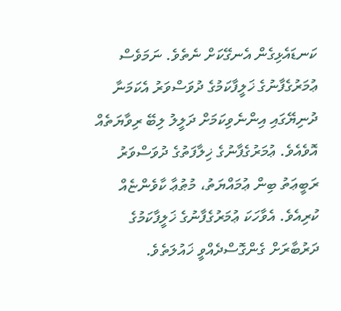ކަނޑައެޅިގެން އެނގޭކަށް ނެތެވެ. ނަމަވެސް ޢުމަރުގެފާނުގެ ޚަލީފާކަމުގެ ދުވަސްވަރު އެކަމަނާ ދުނިޔޭގައި އިންނެވިކަމަށް ދަލީލު ލިބޭ ރިވާޔަތެއް އޮވެއެވެ. ޢުމަރުގެފާނުގެ ޚިލާފަތުގެ ދުވަސްވަރު ރަބީޢަތު ބިން ޢުމައްޔަތު، މުޠުޢާ ކާވެންޏެއް ކުރިއެވެ. އެވާހަކަ ޢުމަރުގެފާނުގެ ޚަލީފާކަމުގެ ދަރުބާރަށް ގެންގޮސްދެއްވީ ޚައުލަތެވެ.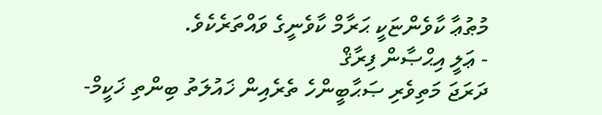މުޠުޢާ ކާވެންޏަކީ ޙަރާމް ކާވެނީގެ ވައްތަރެކެވެ.
- ޢަލީ އިޙްޞާން ފިރާޤް
ދަރަޖަ މަތިވެރި ޞަޙާބީންހެ ތެރެއިން ޚައުލަތު ބިންތި ޚަކީމް-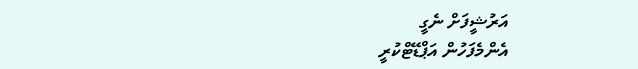އަރުޝީފަށް ނެގީ
އެންމެފަހުން އަޕްޑޭޓްކުރީ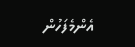އެންމެފަހުން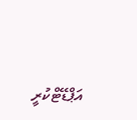އަޕްޑޭޓްކުރީ